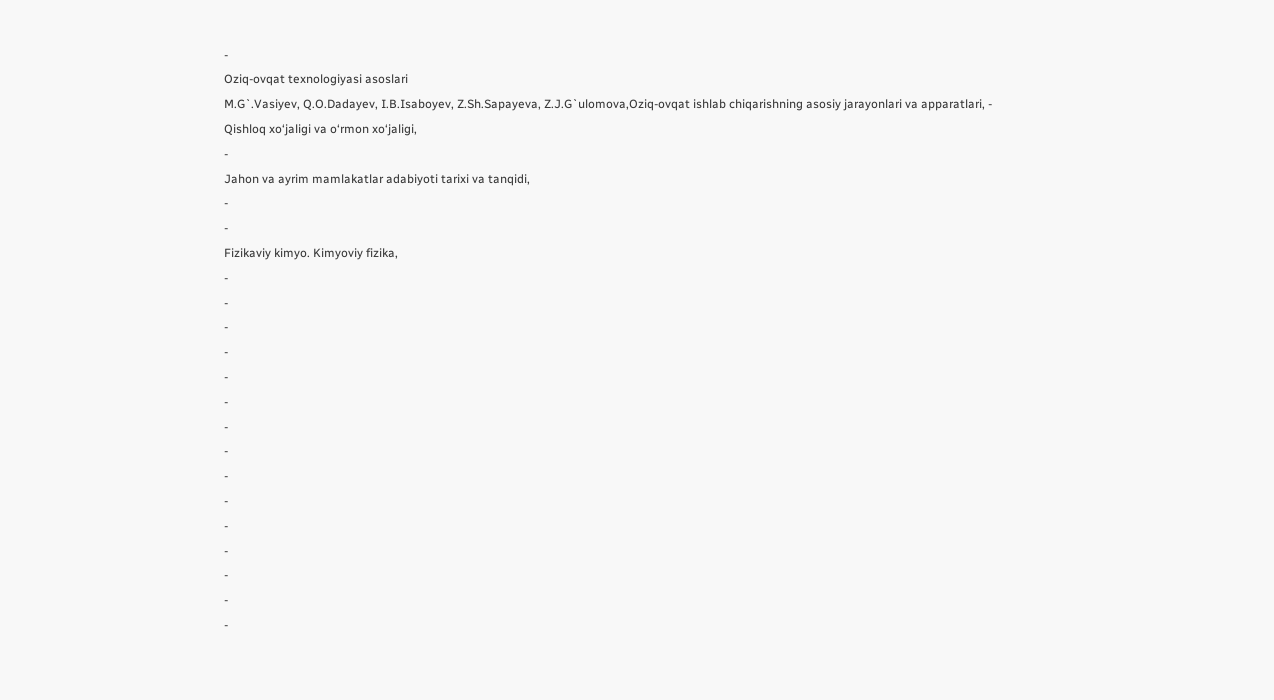-
Oziq-ovqat texnologiyasi asoslari
M.G`.Vasiyev, Q.O.Dadayev, I.B.Isaboyev, Z.Sh.Sapayeva, Z.J.G`ulomova,Oziq-ovqat ishlab chiqarishning asosiy jarayonlari va apparatlari, -
Qishloq xo‘jaligi va o‘rmon xo‘jaligi,
-
Jahon va ayrim mamlakatlar adabiyoti tarixi va tanqidi,
-
-
Fizikaviy kimyo. Kimyoviy fizika,
-
-
-
-
-
-
-
-
-
-
-
-
-
-
-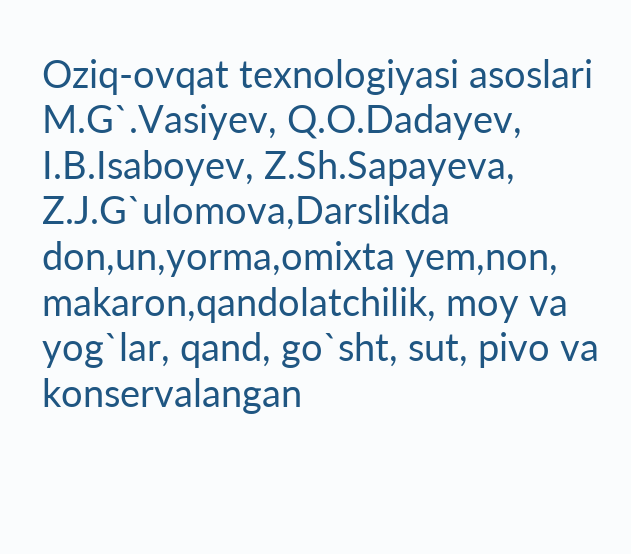Oziq-ovqat texnologiyasi asoslari
M.G`.Vasiyev, Q.O.Dadayev, I.B.Isaboyev, Z.Sh.Sapayeva, Z.J.G`ulomova,Darslikda don,un,yorma,omixta yem,non, makaron,qandolatchilik, moy va yog`lar, qand, go`sht, sut, pivo va konservalangan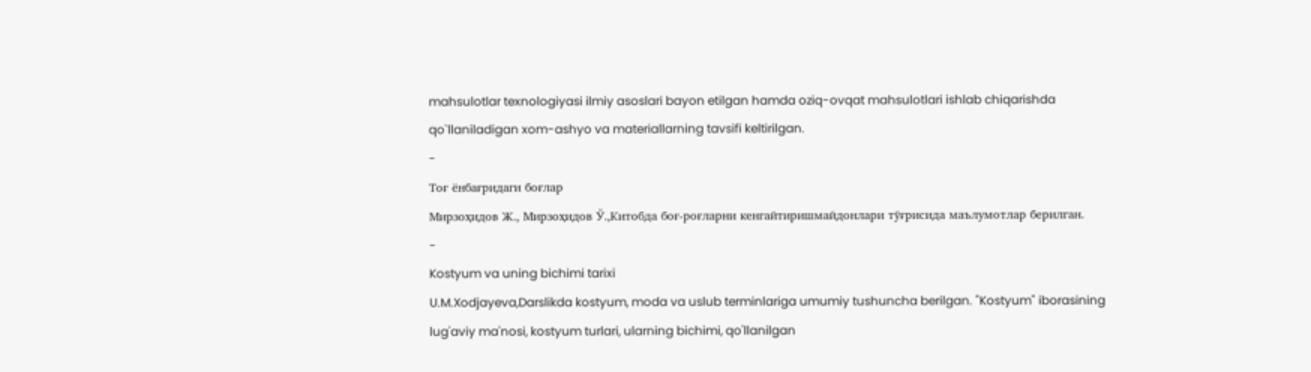mahsulotlar texnologiyasi ilmiy asoslari bayon etilgan hamda oziq-ovqat mahsulotlari ishlab chiqarishda qo`llaniladigan xom-ashyo va materiallarning tavsifi keltirilgan.
-
Тоғ ёнбағридаги боғлар
Мирзоҳидов Ж., Мирзоҳидов Ў.,Китобда боғ-роғларни кенгайтиришмайдонлари тўғрисида маълумотлар берилган.
-
Kostyum va uning bichimi tarixi
U.M.Xodjayeva,Darslikda kostyum, moda va uslub terminlariga umumiy tushuncha berilgan. "Kostyum" iborasining lug'aviy ma'nosi, kostyum turlari, ularning bichimi, qo'llanilgan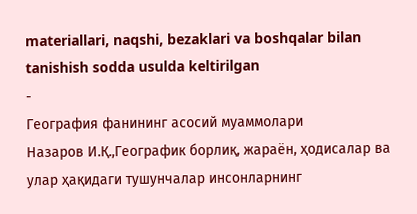materiallari, naqshi, bezaklari va boshqalar bilan tanishish sodda usulda keltirilgan
-
География фанининг асосий муаммолари
Назаров И.Қ.,Географик борлиқ, жараён, ҳодисалар ва улар ҳақидаги тушунчалар инсонларнинг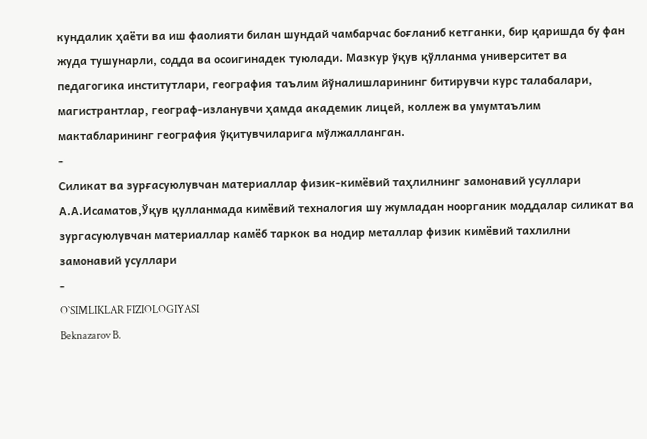кундалик ҳаёти ва иш фаолияти билан шундай чамбарчас боғланиб кетганки, бир қаришда бу фан жуда тушунарли, содда ва осоигинадек туюлади. Мазкур ўқув қўлланма университет ва педагогика институтлари, география таълим йўналишларининг битирувчи курс талабалари, магистрантлар, географ-изланувчи ҳамда академик лицей, коллеж ва умумтаълим мактабларининг география ўқитувчиларига мўлжалланган.
-
Силикат ва зурғасуюлувчан материаллар физик-кимёвий таҳлилнинг замонавий усуллари
А.А.Исаматов,Ўқув қулланмада кимёвий техналогия шу жумладан ноорганик моддалар силикат ва зургасуюлувчан материаллар камёб таркок ва нодир металлар физик кимёвий тахлилни замонавий усуллари
-
O`SIMLIKLAR FIZIOLOGIYASI
Beknazarov B.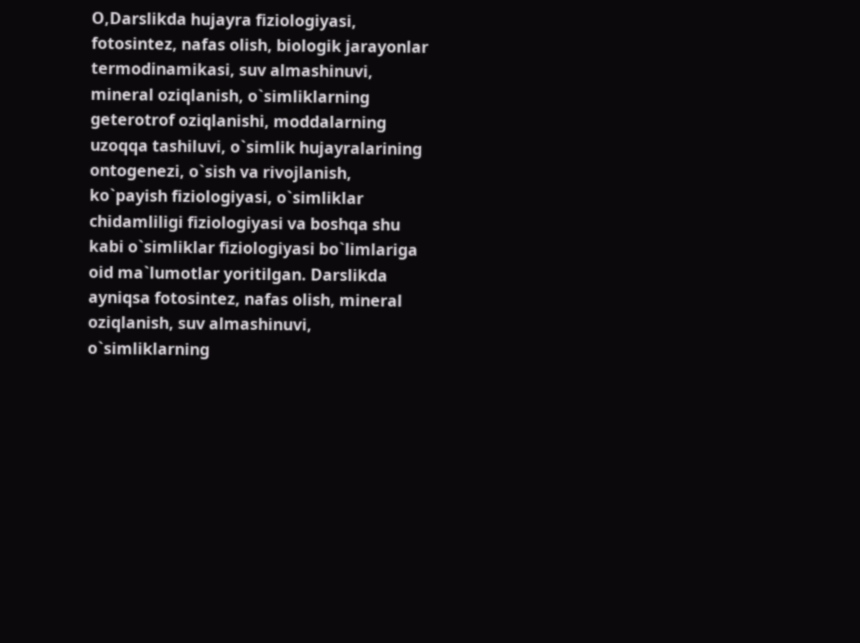O,Darslikda hujayra fiziologiyasi, fotosintez, nafas olish, biologik jarayonlar termodinamikasi, suv almashinuvi, mineral oziqlanish, o`simliklarning geterotrof oziqlanishi, moddalarning uzoqqa tashiluvi, o`simlik hujayralarining ontogenezi, o`sish va rivojlanish, ko`payish fiziologiyasi, o`simliklar chidamliligi fiziologiyasi va boshqa shu kabi o`simliklar fiziologiyasi bo`limlariga oid ma`lumotlar yoritilgan. Darslikda ayniqsa fotosintez, nafas olish, mineral oziqlanish, suv almashinuvi, o`simliklarning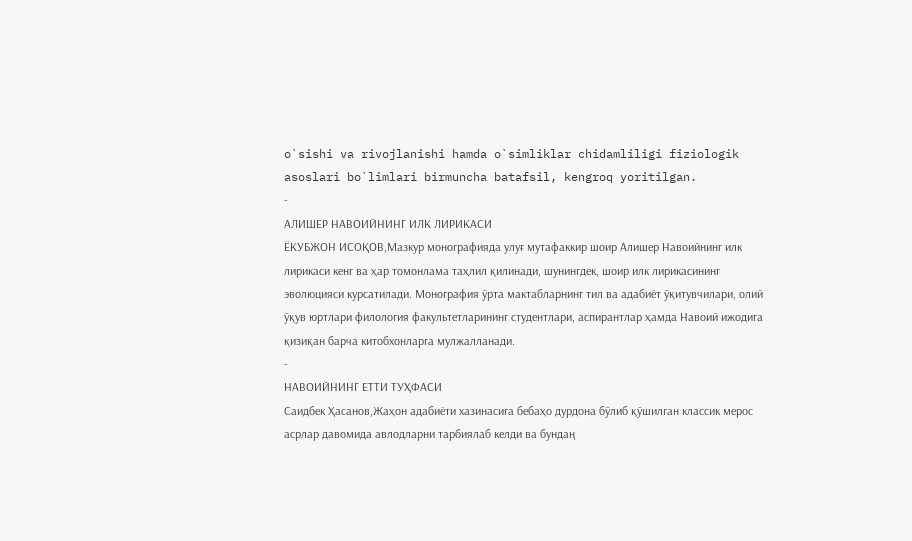o`sishi va rivojlanishi hamda o`simliklar chidamliligi fiziologik asoslari bo`limlari birmuncha batafsil, kengroq yoritilgan.
-
АЛИШЕР НАВОИЙНИНГ ИЛК ЛИРИКАСИ
ЁКУБЖОН ИСОҚОВ,Мазкур монографияда улуғ мутафаккир шоир Алишер Навоийнинг илк лирикаси кенг ва ҳар томонлама таҳлил қилинади, шунингдек, шоир илк лирикасининг эволюцияси курсатилади. Монография ўрта мактабларнинг тил ва адабиёт ўқитувчилари, олий ўқув юртлари филология факультетларининг студентлари, аспирантлар ҳамда Навоий ижодига қизиқан барча китобхонларга мулжалланади.
-
НАВОИЙНИНГ ЕТТИ ТУҲФАСИ
Саидбек Ҳасанов,Жаҳон адабиёти хазинасига бебаҳо дурдона бўлиб қўшилган классик мерос асрлар давомида авлодларни тарбиялаб келди ва бундаң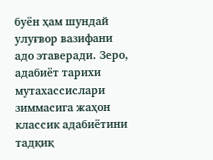буён ҳам шундай улуғвор вазифани адо этаверади. Зеро, адабиёт тарихи мутахассислари зиммасига жаҳон классик адабиётини тадқиқ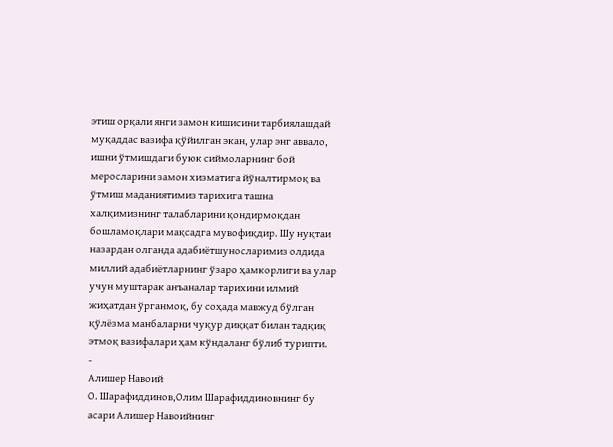этиш орқали янги замон кишисини тарбиялашдай муқаддас вазифа қўйилган экан, улар энг аввало, ишни ўтмишдаги буюк сиймоларнинг бой меросларини замон хизматига йўналтирмоқ ва ўтмиш маданиятимиз тарихига ташна халқимизнинг талабларини қондирмоқдан бошламоқлари мақсадга мувофиқдир. Шу нуқтаи назардан олганда адабиётшуносларимиз олдида миллий адабиётларнинг ўзаро ҳамкорлиги ва улар учун муштарак анъаналар тарихини илмий жиҳатдан ўрганмоқ, бу соҳада мавжуд бўлган қўлёзма манбаларни чуқур диққат билан тадқиқ этмоқ вазифалари ҳам кўндаланг бўлиб турипти.
-
Алишер Навоий
О. Шарафиддинов,Олим Шарафиддиновнинг бу асари Алишер Навоийнинг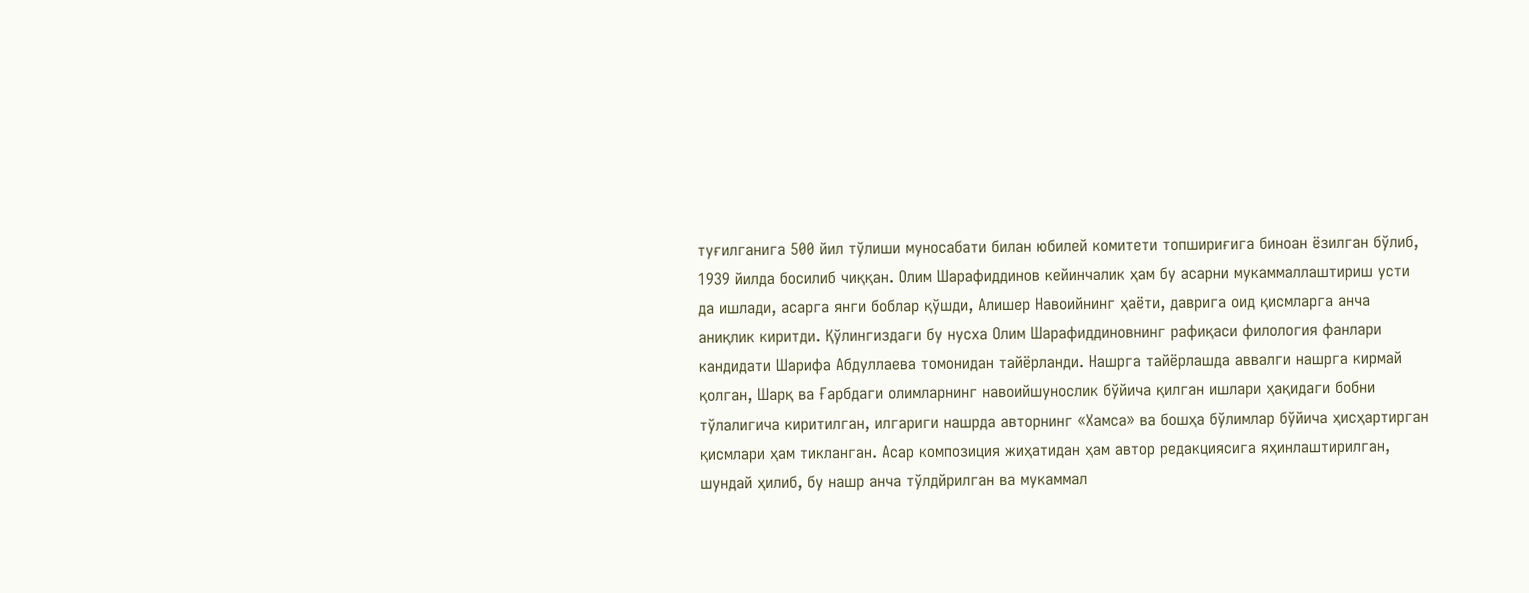туғилганига 500 йил тўлиши муносабати билан юбилей комитети топшириғига биноан ёзилган бўлиб, 1939 йилда босилиб чиққан. Олим Шарафиддинов кейинчалик ҳам бу асарни мукаммаллаштириш усти да ишлади, асарга янги боблар қўшди, Алишер Навоийнинг ҳаёти, даврига оид қисмларга анча аниқлик киритди. Қўлингиздаги бу нусха Олим Шарафиддиновнинг рафиқаси филология фанлари кандидати Шарифа Абдуллаева томонидан тайёрланди. Нашрга тайёрлашда аввалги нашрга кирмай қолган, Шарқ ва Ғарбдаги олимларнинг навоийшунослик бўйича қилган ишлари ҳақидаги бобни тўлалигича киритилган, илгариги нашрда авторнинг «Хамса» ва бошҳа бўлимлар бўйича ҳисҳартирган қисмлари ҳам тикланган. Асар композиция жиҳатидан ҳам автор редакциясига яҳинлаштирилган, шундай ҳилиб, бу нашр анча тўлдйрилган ва мукаммал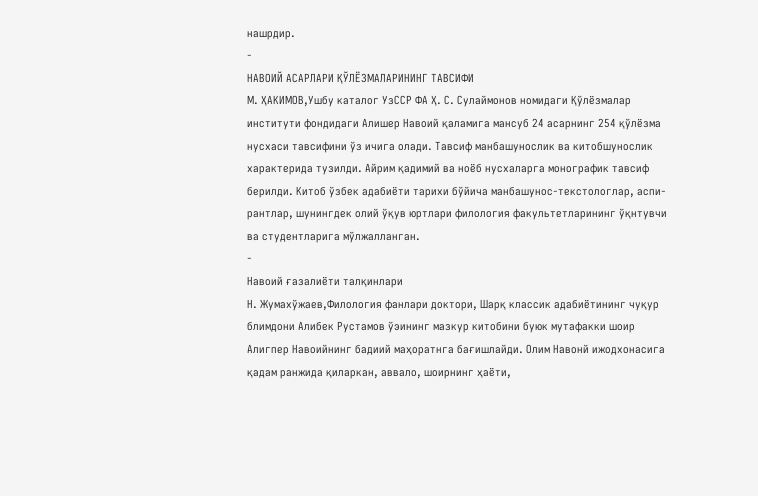нашрдир.
-
НАВОИЙ АСАРЛАРИ ҚЎЛЁЗМАЛАРИНИНГ ТАВСИФИ
М. ҲАКИМОВ,Ушбу каталог УзССР ФА Ҳ. С. Сулаймонов номидаги Қўлёзмалар институти фондидаги Алишер Навоий қаламига мансуб 24 асарнинг 254 қўлёзма нусхаси тавсифини ўз ичига олади. Тавсиф манбашунослик ва китобшунослик характерида тузилди. Айрим қадимий ва ноёб нусхаларга монографик тавсиф берилди. Китоб ўзбек адабиёти тарихи бўйича манбашунос-текстологлар, аспи- рантлар, шунингдек олий ўқув юртлари филология факультетларининг ўқнтувчи ва студентларига мўлжалланган.
-
Навоий ғазалиёти талқинлари
Н. Жумахўжаев,Филология фанлари доктори, Шарқ классик адабиётининг чуқур блимдони Алибек Рустамов ўэининг мазкур китобини буюк мутафакки шоир Алигпер Навоийнинг бадиий маҳоратнга бағишлайди. Олим Навонй ижодхонасига қадам ранжида қиларкан, аввало, шоирнинг ҳаёти,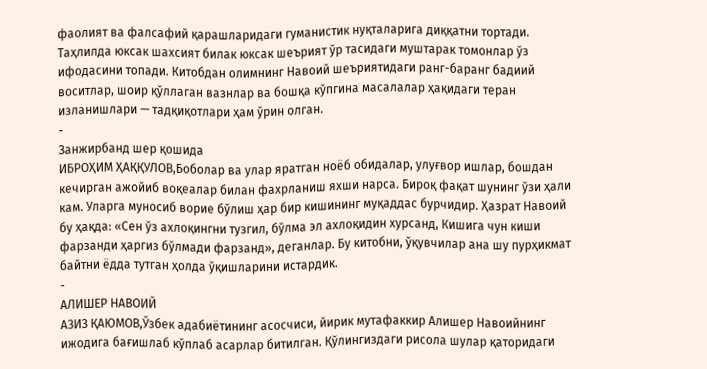фаолият ва фалсафий қарашларидаги гуманистик нуқталарига диққатни тортади. Таҳлилда юксак шахсият билак юксак шеърият ўр тасидаги муштарак томонлар ўз ифодасини топади. Китобдан олимнинг Навоий шеъриятидаги ранг-баранг бадиий воситлар, шоир қўллаган вазнлар ва бошқа кўпгина масалалар ҳақидаги теран изланишлари — тадқиқотлари ҳам ўрин олган.
-
Занжирбанд шер қошида
ИБРОҲИМ ҲАҚҚУЛОВ,Боболар ва улар яратган ноёб обидалар, улуғвор ишлар, бошдан кечирган ажойиб воқеалар билан фахрланиш яхши нарса. Бироқ фақат шунинг ўзи ҳали кам. Уларга муносиб ворие бўлиш ҳар бир кишининг муқаддас бурчидир. Ҳазрат Навоий бу ҳақда: «Сен ўз ахлоқингни тузгил, бўлма эл ахлоқидин хурсанд, Кишига чун киши фарзанди ҳаргиз бўлмади фарзанд», деганлар. Бу китобни, ўқувчилар ана шу пурҳикмат байтни ёдда тутган ҳолда ўқишларини истардик.
-
АЛИШЕР НАВОИЙ
АЗИЗ ҚАЮМОВ,Ўзбек адабиётининг асосчиси, йирик мутафаккир Алишер Навоийнинг ижодига бағишлаб кўплаб асарлар битилган. Қўлингиздаги рисола шулар қаторидаги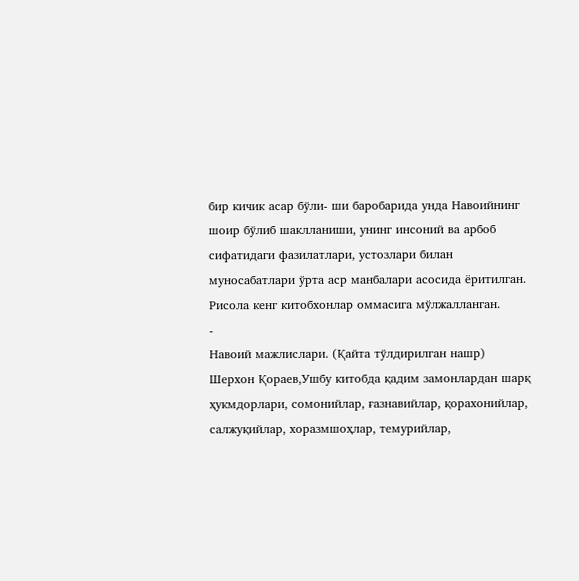бир кичик асар бўли- ши баробарида унда Навоийнинг шоир бўлиб шаклланиши, унинг инсоний ва арбоб сифатидаги фазилатлари, устозлари билан муносабатлари ўрта аср манбалари асосида ёритилган. Рисола кенг китобхонлар оммасига мўлжалланган.
-
Навоий мажлислари. (Қайта тўлдирилган нашр)
Шерхон Қораев,Ушбу китобда қадим замонлардан шарқ ҳукмдорлари, сомонийлар, ғазнавийлар, қорахонийлар, салжуқийлар, хоразмшоҳлар, темурийлар,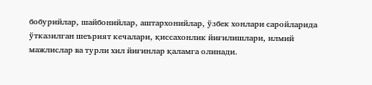бобурийлар, шайбонийлар, аштархонийлар, ўзбек хонлари саройларида ўтказилган шеърият кечалари, қиссахонлик йиғилишлари, илмий мажлислар ва турли хил йиғинлар қаламга олинади.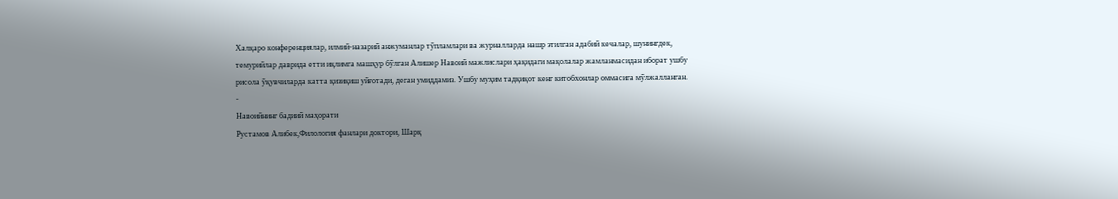Халқаро конференциялар, илмий-назарий анжуманлар тўпламлари ва журналларда нашр этилган адабий кечалар, шунингдек, темурийлар даврида етти иқлимга машҳур бўлган Алишер Навоий мажлислари ҳақидаги мақолалар жамланмасидан иборат ушбу рисола ўқувчиларда катта қизиқиш уйғотади, деган умиддамиз. Ушбу муҳим тадқиқот кенг китобхонлар оммасига мўлжалланган.
-
Навоийнинг бадиий маҳорати
Рустамов Алибек,Филология фанлари доктори, Шарқ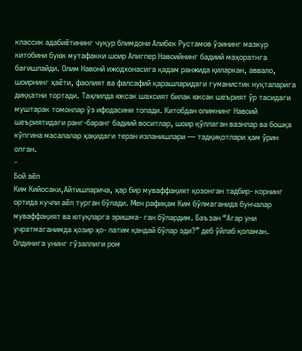классик адабиётининг чуқур блимдони Алибек Рустамов ўэининг мазкур китобини буюк мутафакки шоир Алигпер Навоийнинг бадиий маҳоратнга бағишлайди. Олим Навонй ижодхонасига қадам ранжида қиларкан, аввало, шоирнинг ҳаёти, фаолият ва фалсафий қарашларидаги гуманистик нуқталарига диққатни тортади. Таҳлилда юксак шахсият билак юксак шеърият ўр тасидаги муштарак томонлар ўз ифодасини топади. Китобдан олимнинг Навоий шеъриятидаги ранг-баранг бадиий воситлар, шоир қўллаган вазнлар ва бошқа кўпгина масалалар ҳақидаги теран изланишлари — тадқиқотлари ҳам ўрин олган.
-
Бой аёл
Ким Кийосаки,Айтишларича, ҳар бир муваффақият қозонган тадбир- корнинг ортида кучли аёл турган бўлади. Мен рафиқам Ким бўлмаганида бунчалар муваффақият ва ютуқларга эришма- ган бўлардим. Баъзан “Агар уни учратмаганимда ҳозир ҳо- латим қандай бўлар эди?” деб ўйлаб қоламан. Олдинига унинг гўзаллиги ром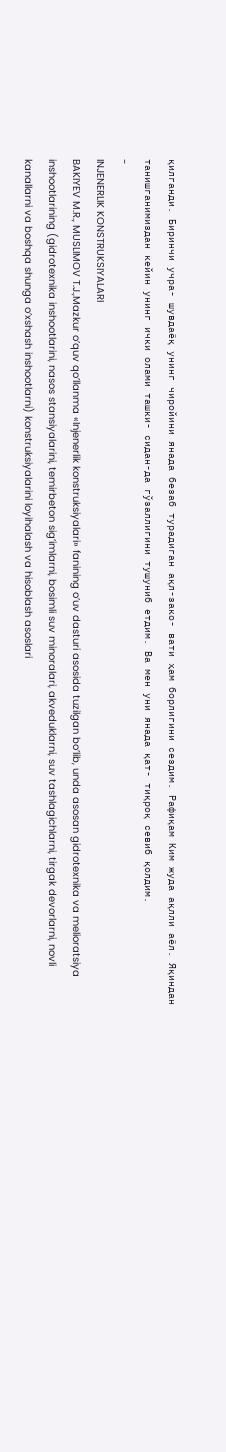қилганди. Биринчи учра- шувдаёқ унинг чиройини янада безаб турадиган ақл-зако- вати ҳам борлигини сездим. Рафиқам Ким жуда ақлли аёл. Яқиндан танишганимиздан кейин унинг ички олами ташки- сидан-да гўзаллигини тушуниб етдим. Ва мен уни янада қат- тиқроқ севиб қолдим.
-
INJENERLIK KONSTRUKSIYALARI
BAKIYEV M.R., MUSLIMOV T.J.,Mazkur o’quv qo’llanma «Injenerlik konstruksiyalari» fanining o’uv dasturi asosida tuzilgan bo’lib, unda asosan gidrotexnika va melioratsiya inshootlarining (gidrotexnika inshootlarini, nasos stansiyalarini, temirbeton sig’imlarni, bosimli suv minoralari, akveduklarni, suv tashlagichlarni, tirgak devorlarni, novli kanallarni va boshqa shunga o’xshash inshootlarni) konstruksiyalarini loyihalash va hisoblash asoslari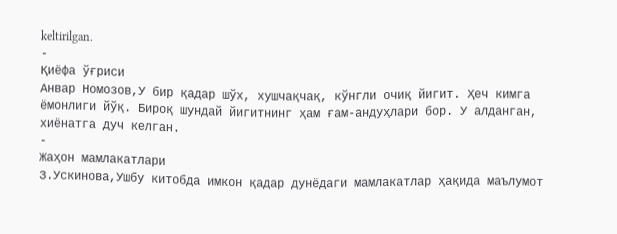keltirilgan.
-
Қиёфа ўғриси
Анвар Номозов,У бир қадар шўх, хушчақчақ, кўнгли очиқ йигит. Ҳеч кимга ёмонлиги йўқ. Бироқ шундай йигитнинг ҳам ғам-андуҳлари бор. У алданган, хиёнатга дуч келган.
-
Жаҳон мамлакатлари
З.Ускинова,Ушбу китобда имкон қадар дунёдаги мамлакатлар ҳақида маълумот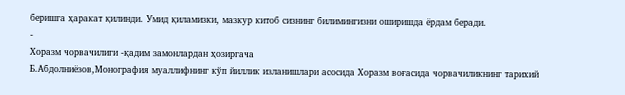беришга ҳаракат қилинди. Умид қиламизки, мазкур китоб сизнинг билимингизни оширишда ёрдам беради.
-
Хоразм чорвачилиги -қадим замонлардан ҳозиргача
Б.Абдолниёзов,Монография муаллифнинг кўп йиллик изланишлари асосида Хоразм воғасида чорвачиликнинг тарихий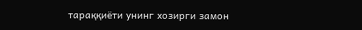тараққиёти унинг хозирги замон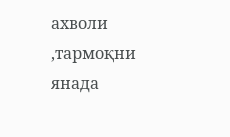ахволи ,тармоқни янада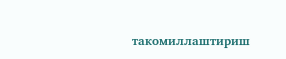такомиллаштириш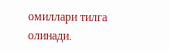омиллари тилга олинади.